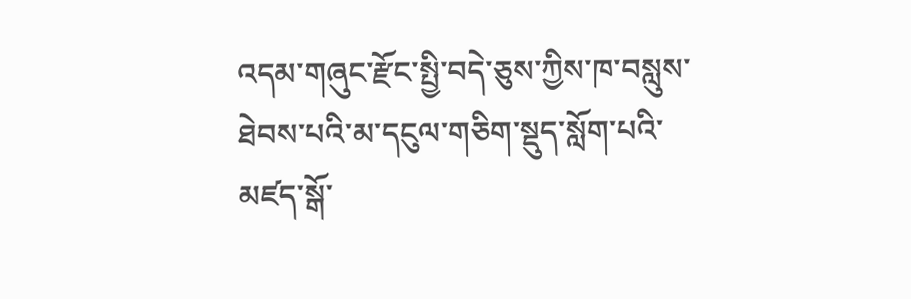འདམ་གཞུང་རྫོང་སྤྱི་བདེ་ཅུས་ཀྱིས་ཁ་བསླུས་ཐེབས་པའི་མ་དངུལ་གཅིག་སྡུད་སློག་པའི་མཛད་སྒོ་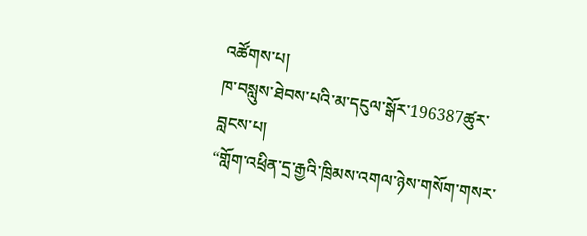འཚོགས་པ།
ཁ་བསླུས་ཐེབས་པའི་མ་དངུལ་སྒོར་196387ཚུར་བླངས་པ།
“གློག་འཕྲིན་དྲ་རྒྱའི་ཁྲིམས་འགལ་ཉེས་གསོག་གསར་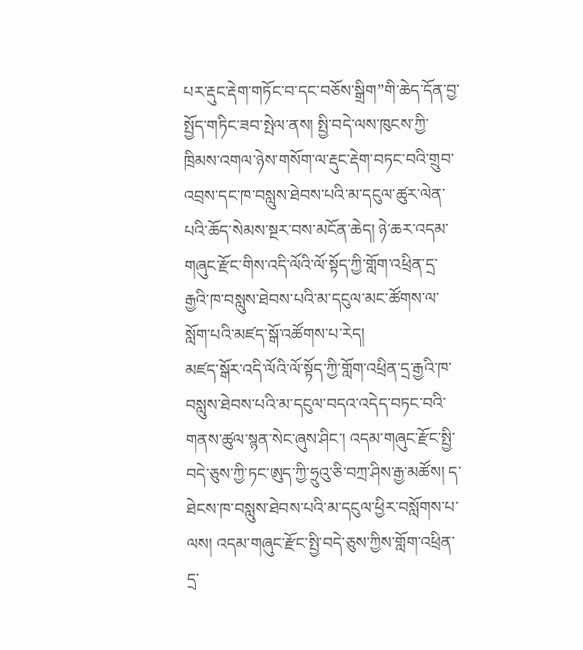པར་རྡུང་རྡེག་གཏོང་བ་དང་བཅོས་སྒྲིག”གི་ཆེད་དོན་བྱ་སྤྱོད་གཏིང་ཟབ་སྤེལ་ནས། སྤྱི་བདེ་ལས་ཁུངས་ཀྱི་ཁྲིམས་འགལ་ཉེས་གསོག་ལ་རྡུང་རྡེག་བཏང་བའི་གྲུབ་འབྲས་དང་ཁ་བསླུས་ཐེབས་པའི་མ་དངུལ་ཚུར་ལེན་པའི་ཆོད་སེམས་སྔར་བས་མངོན་ཆེད། ཉེ་ཆར་འདམ་གཞུང་རྫོང་གིས་འདི་ལོའི་ལོ་སྟོད་ཀྱི་གློག་འཕྲིན་དྲ་རྒྱའི་ཁ་བསླུས་ཐེབས་པའི་མ་དངུལ་མང་ཚོགས་ལ་སློག་པའི་མཛད་སྒོ་འཚོགས་པ་རེད།
མཛད་སྒོར་འདི་ལོའི་ལོ་སྟོད་ཀྱི་གློག་འཕྲིན་དྲ་རྒྱའི་ཁ་བསླུས་ཐེབས་པའི་མ་དངུལ་བདའ་འདེད་བཏང་བའི་གནས་ཚུལ་སྙན་སེང་ཞུས་ཤིང་། འདམ་གཞུང་རྫོང་སྤྱི་བདེ་ཅུས་ཀྱི་ཏང་ཨུད་ཀྱི་ཧྲུའུ་ཅི་བཀྲ་ཤིས་རྒྱ་མཚོས། ད་ཐེངས་ཁ་བསླུས་ཐེབས་པའི་མ་དངུལ་ཕྱིར་བསློགས་པ་ལས། འདམ་གཞུང་རྫོང་སྤྱི་བདེ་ཅུས་ཀྱིས་གློག་འཕྲིན་དྲ་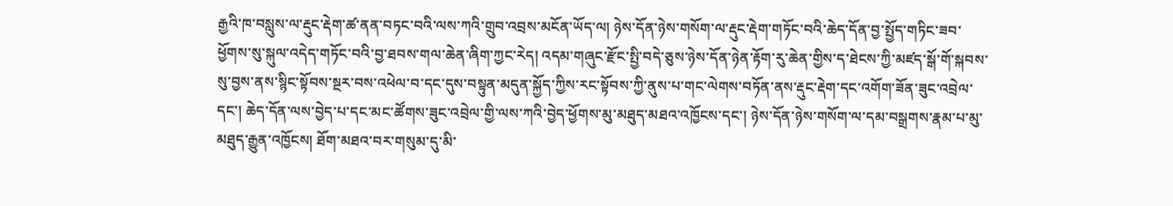རྒྱའི་ཁ་བསླུས་ལ་རྡུང་རྡེག་ཚ་ནན་བཏང་བའི་ལས་ཀའི་གྲུབ་འབྲས་མངོན་ཡོད་ལ། ཉེས་དོན་ཉེས་གསོག་ལ་རྡུང་རྡེག་གཏོང་བའི་ཆེད་དོན་བྱ་སྤྱོད་གཏིང་ཟབ་ཕྱོགས་སུ་སྐུལ་འདེད་གཏོང་བའི་བྱ་ཐབས་གལ་ཆེན་ཞིག་ཀྱང་རེད། འདམ་གཞུང་རྫོང་སྤྱི་བདེ་ཅུས་ཉེས་དོན་ཉེན་རྟོག་རུ་ཆེན་གྱིས་ད་ཐེངས་ཀྱི་མཛད་སྒོ་གོ་སྐབས་སུ་བྱས་ནས་སྙིང་སྟོབས་སྔར་བས་འཕེལ་བ་དང་དུས་བསྟུན་མདུན་སྐྱོད་ཀྱིས་རང་སྟོབས་ཀྱི་ནུས་པ་གང་ལེགས་བཏོན་ནས་རྡུང་རྡེག་དང་འགོག་ཟོན་ཟུང་འབྲེལ་དང་། ཆེད་དོན་ལས་བྱེད་པ་དང་མང་ཚོགས་ཟུང་འབྲེལ་གྱི་ལས་ཀའི་བྱེད་ཕྱོགས་མུ་མཐུད་མཐའ་འཁྱོངས་དང་། ཉེས་དོན་ཉེས་གསོག་ལ་དམ་བསྒྲགས་རྣམ་པ་མུ་མཐུད་རྒྱུན་འཁྱོངས། ཐོག་མཐའ་བར་གསུམ་དུ་མི་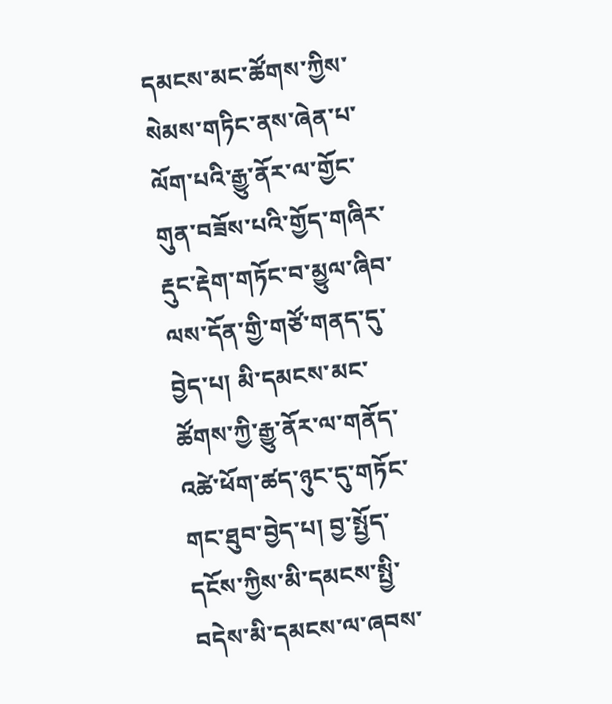དམངས་མང་ཚོགས་ཀྱིས་སེམས་གཏིང་ནས་ཞེན་པ་ལོག་པའི་རྒྱུ་ནོར་ལ་གྱོང་གུན་བཟོས་པའི་གྱོད་གཞིར་རྡུང་རྡེག་གཏོང་བ་མྱུལ་ཞིབ་ལས་དོན་གྱི་གཙོ་གནད་དུ་བྱེད་པ། མི་དམངས་མང་ཚོགས་ཀྱི་རྒྱུ་ནོར་ལ་གནོད་འཚེ་ཕོག་ཚད་ཉུང་དུ་གཏོང་གང་ཐུབ་བྱེད་པ། བྱ་སྤྱོད་དངོས་ཀྱིས་མི་དམངས་སྤྱི་བདེས་མི་དམངས་ལ་ཞབས་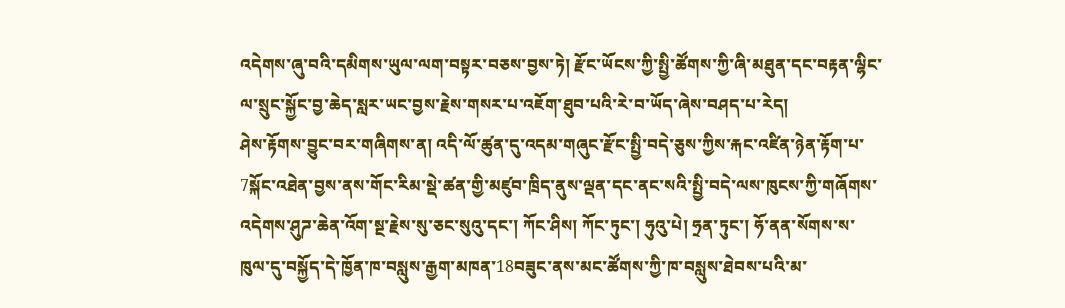འདེགས་ཞུ་བའི་དམིགས་ཡུལ་ལག་བསྟར་བཅས་བྱས་ཏེ། རྫོང་ཡོངས་ཀྱི་སྤྱི་ཚོགས་ཀྱི་ཞི་མཐུན་དང་བརྟན་ལྷིང་ལ་སྲུང་སྐྱོང་བྱ་ཆེད་སླར་ཡང་བྱས་རྗེས་གསར་པ་འཇོག་ཐུབ་པའི་རེ་བ་ཡོད་ཞེས་བཤད་པ་རེད།
ཤེས་རྟོགས་བྱུང་བར་གཞིགས་ན། འདི་ལོ་ཚུན་དུ་འདམ་གཞུང་རྫོང་སྤྱི་བདེ་ཅུས་ཀྱིས་རྐང་འཛིན་ཉེན་རྟོག་པ་7སྐོང་འཐེན་བྱས་ནས་གོང་རིམ་སྡེ་ཚན་གྱི་མཛུབ་ཁྲིད་ནུས་ལྡན་དང་ནང་སའི་སྤྱི་བདེ་ལས་ཁུངས་ཀྱི་གཞོགས་འདེགས་ཤུཌ་ཆེན་འོག་སྔ་རྗེས་སུ་ཅང་སུའུ་དང་། ཀོང་ཤིས། ཀོང་ཏུང་། ཧུའུ་པེ། ཧྲན་ཏུང་། ཧོ་ནན་སོགས་ས་ཁུལ་དུ་བསྐྱོད་དེ་ཁྱོན་ཁ་བསླུས་རྒྱག་མཁན་18བཟུང་ནས་མང་ཚོགས་ཀྱི་ཁ་བསླུས་ཐེབས་པའི་མ་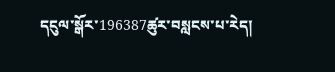དངུལ་སྒོར་196387ཚུར་བསླངས་པ་རེད།